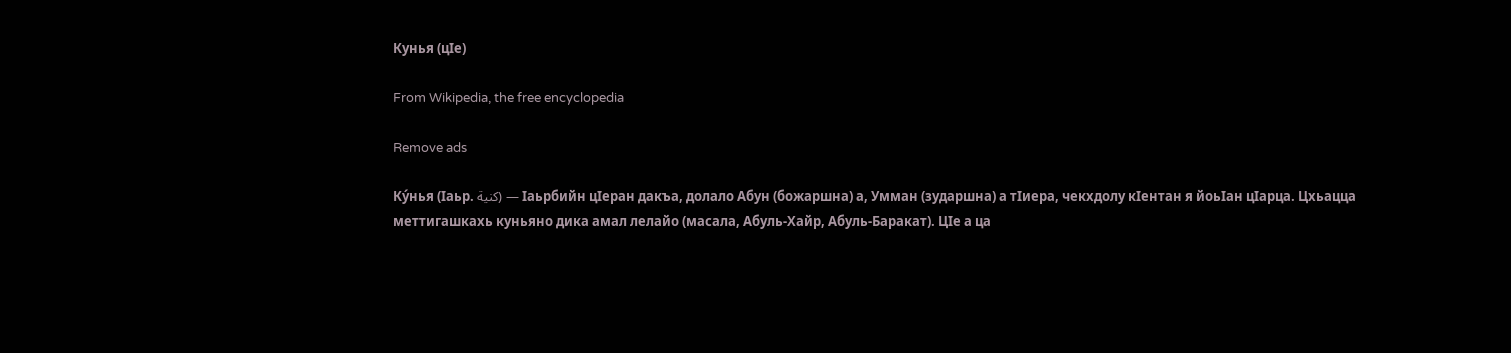Кунья (цӀе)

From Wikipedia, the free encyclopedia

Remove ads

Ку́нья (Ӏаьр. کنیة) — Ӏаьрбийн цӀеран дакъа, долало Абун (божаршна) а, Умман (зударшна) а тӀиера, чекхдолу кӀентан я йоьӀан цӀарца. Цхьацца меттигашкахь куньяно дика амал лелайо (масала, Абуль-Хайр, Абуль-Баракат). ЦӀе а ца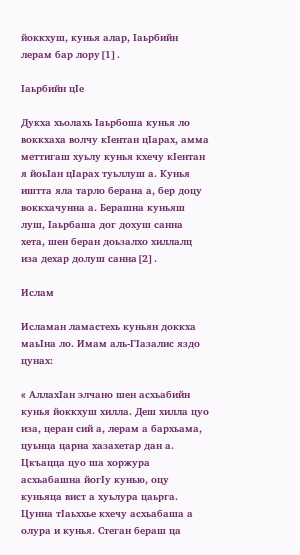йоккхуш, кунья алар, Ӏаьрбийн лерам бар лору[1].

Ӏаьрбийн цӀе

Дукха хьолахь Ӏаьрбоша кунья ло воккхаха волчу кӀентан цӀарах, амма меттигаш хуьлу кунья кхечу кӀентан я йоьӀан цӀарах туьллуш а. Кунья иштта яла тарло берана а, бер доцу воккхачунна а. Берашна куньяш луш, Ӏаьрбаша дог дохуш санна хета, шен беран доьзалхо хиллалц иза дехар долуш санна[2].

Ислам

Исламан ламастехь куньян доккха маьӀна ло. Имам аль-ГӀазалис яздо цунах:

« АллахӀан элчано шен асхьабийн кунья йоккхуш хилла. Деш хилла цуо иза, церан сий а, лерам а бархьама, цуьнца царна хазахетар дан а. Цкъацца цуо ша хоржура асхьабашна йогӀу кунью, оцу куньяца вист а хуьлура цаьрга. Цунна тӀаьххье кхечу асхьабаша а олура и кунья. Стеган бераш ца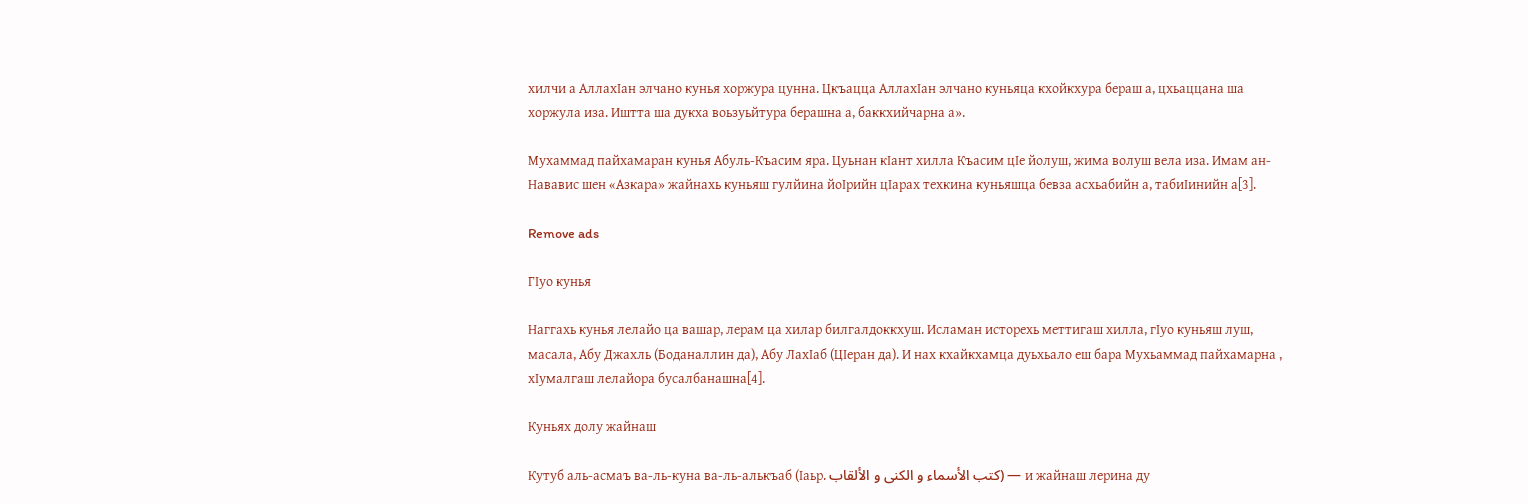хилчи а АллахӀан элчано кунья хоржура цунна. Цкъацца АллахӀан элчано куньяца кхойкхура бераш а, цхьаццана ша хоржула иза. Иштта ша дукха воьзуьйтура берашна а, баккхийчарна а».

Мухаммад пайхамаран кунья Абуль-Къасим яра. Цуьнан кӀант хилла Къасим цӀе йолуш, жима волуш вела иза. Имам ан-Нававис шен «Азкара» жайнахь куньяш гулйина йоӀрийн цӀарах техкина куньяшца бевза асхьабийн а, табиӀинийн а[3].

Remove ads

ГӀуо кунья

Наггахь кунья лелайо ца вашар, лерам ца хилар билгалдоккхуш. Исламан исторехь меттигаш хилла, гӀуо куньяш луш, масала, Абу Джахль (Боданаллин да), Абу ЛахӀаб (ЦӀеран да). И нах кхайкхамца дуьхьало еш бара Мухьаммад пайхамарна , хӀумалгаш лелайора бусалбанашна[4].

Куньях долу жайнаш

Кутуб аль-асмаъ ва-ль-куна ва-ль-алькъаб (Ӏаьр. كتب الأسماء و الكنى و الألقاب) — и жайнаш лерина ду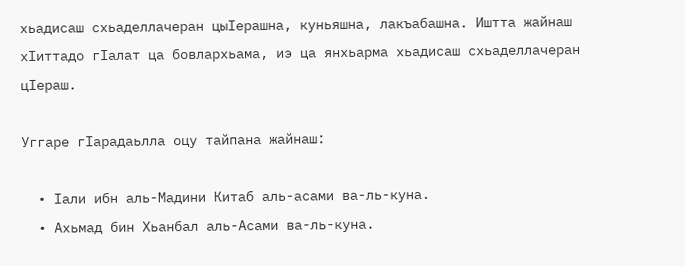хьадисаш схьаделлачеран цыӀерашна, куньяшна, лакъабашна. Иштта жайнаш хӀиттадо гӀалат ца бовлархьама, иэ ца янхьарма хьадисаш схьаделлачеран цӀераш.

Уггаре гӀарадаьлла оцу тайпана жайнаш:

  • Ӏали ибн аль-Мадини Китаб аль-асами ва-ль-куна.
  • Ахьмад бин Хьанбал аль-Асами ва-ль-куна.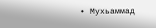• Мухьаммад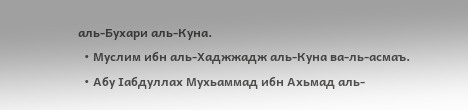аль-Бухари аль-Куна.
  • Муслим ибн аль-Хаджжадж аль-Куна ва-ль-асмаъ.
  • Абу Ӏабдуллах Мухьаммад ибн Ахьмад аль-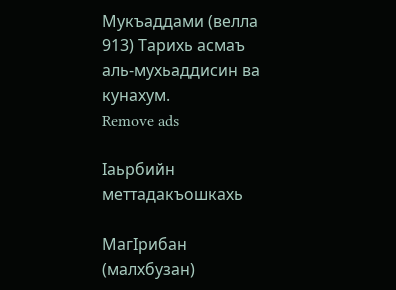Мукъаддами (велла 913) Тарихь асмаъ аль-мухьаддисин ва кунахум.
Remove ads

Ӏаьрбийн меттадакъошкахь

МагӀрибан (малхбузан)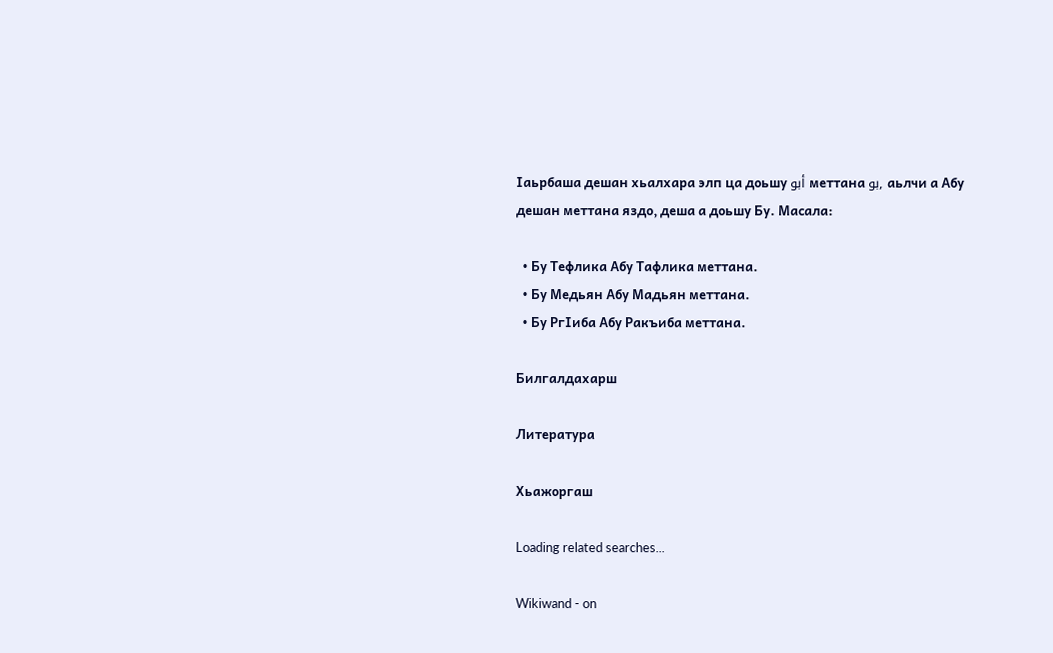Ӏаьрбаша дешан хьалхара элп ца доьшу أبو меттана بو, аьлчи а Абу дешан меттана яздо, деша а доьшу Бу. Масала:

  • Бу Тефлика Абу Тафлика меттана.
  • Бу Медьян Абу Мадьян меттана.
  • Бу РгӀиба Абу Ракъиба меттана.

Билгалдахарш

Литература

Хьажоргаш

Loading related searches...

Wikiwand - on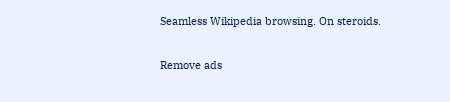Seamless Wikipedia browsing. On steroids.

Remove ads